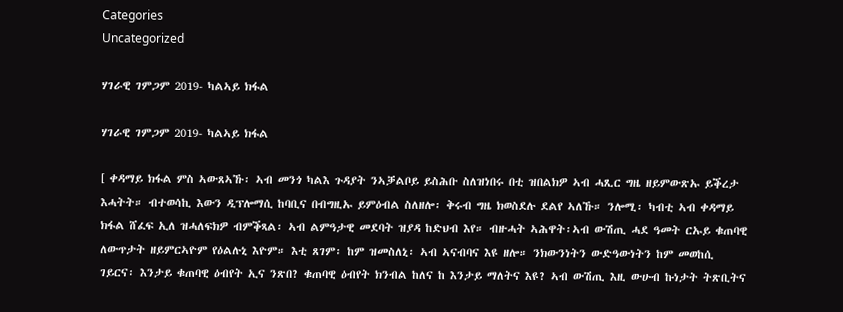Categories
Uncategorized

ሃገራዊ ገምጋም 2019- ካልኣይ ክፋል

ሃገራዊ ገምጋም 2019- ካልኣይ ክፋል

[ ቀዳማይ ክፋል ምስ ኣውጸኣኹ፡ ኣብ መንጎ ካልእ ጉዳያት ንኣቓልቦይ ይስሕቡ ስለዝነበሩ በቲ ዝበልክዎ ኣብ ሓጺር ግዜ ዘይምውጽኡ ይቕረታ እሓትት። ብተወሳኪ እውን ዲፕሎማሲ ከባቢና በብግዚኡ ይምዕብል ስለዘሎ፡ ቅሩብ ግዜ ክወስደሉ ደልየ ኣለኹ። ንሎሚ፡ ካብቲ ኣብ ቀዳማይ ክፋል ሸፈፍ ኢለ ዝሓለፍክዎ ብምቕጻል፡ ኣብ ልምዓታዊ መደባት ዝያዳ ከድህብ እየ። ብዙሓት ኣሕዋት፡ኣብ ውሽጢ ሓደ ዓመት ርኡይ ቁጠባዊ ለውጥታት ዘይምርኣዮም የዕልሉኒ እዮም። እቲ ጸገም፡ ከም ዝመስለኒ፡ ኣብ ኣናብባና እዩ ዘሎ። ንክውንነትን ውድዓውነትን ከም መወከሲ ገይርና፡ እንታይ ቁጠባዊ ዕብየት ኢና ንጽበ? ቁጠባዊ ዕብየት ክንብል ከለና ከ እንታይ ማለትና እዩ? ኣብ ውሽጢ እዚ ውሁብ ኩነታት ትጽቢትና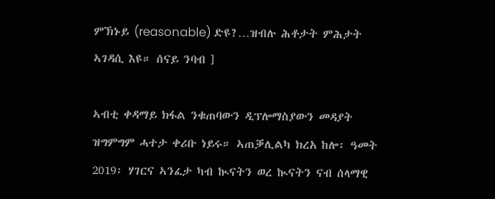ምኽኑይ (reasonable) ድዩ?…ዝብሉ ሕቶታት ምሕታት ኣገዳሲ እዩ። ሰናይ ንባብ ]

ኣብቲ ቀዳማይ ክፋል ንቁጠባውን ዲፕሎማስያውን መዳያት ዝግምግም ሓተታ ቀሪቡ ነይሩ። ኣጠቓሊልካ ክረአ ከሎ፡ ዓመት 2019፡ ሃገርና ኣንፈታ ካብ ኲናትን ወረ ኲናትን ናብ ሰላማዊ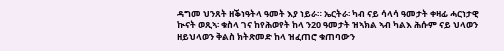ዳግመ ህንጸት ዘቕነዓትላ ዓመት እያ ነይራ። ኤርትራ፡ ካብ ናይ ሳላሳ ዓመታት ቀዛፊ ሓርነታዊ ኲናት ወጺኣ፡ ቁስላ ገና ከየሕወየት ከላ ን20 ዓመታት ዝኣክል ኣብ ካልእ ሕሱም ናይ ህላወን ዘይህላወን ቅልስ ክትጽመድ ከላ ዝፈጠሮ ቁጠባውን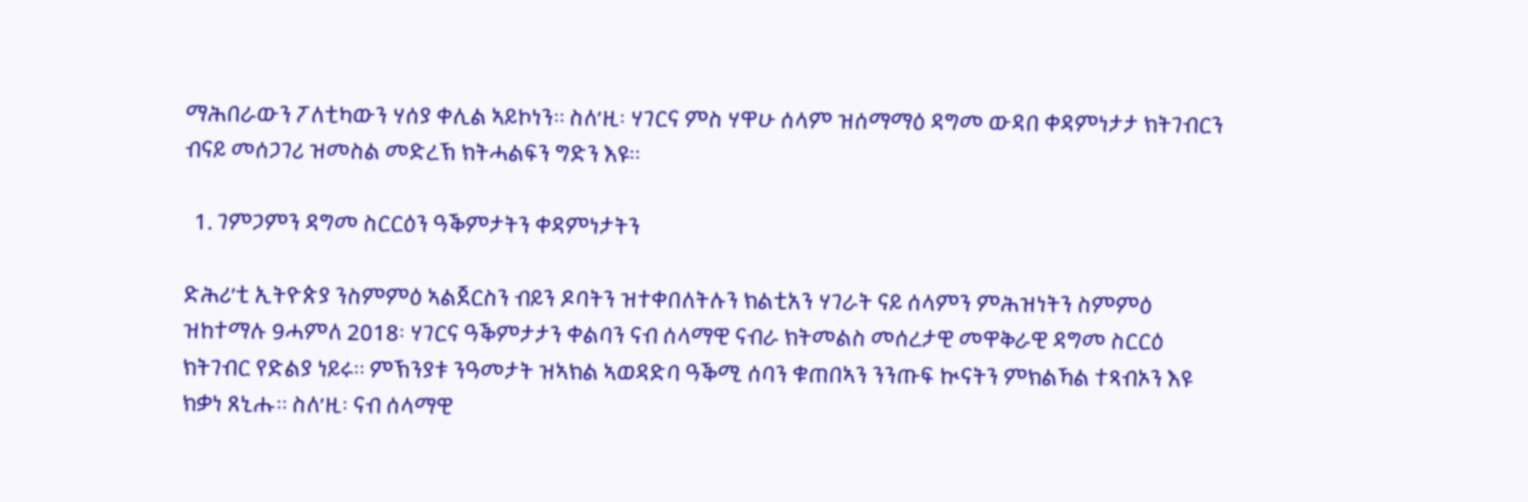ማሕበራውን ፖለቲካውን ሃሰያ ቀሊል ኣይኮነን። ስለ’ዚ፡ ሃገርና ምስ ሃዋሁ ሰላም ዝሰማማዕ ዳግመ ውዳበ ቀዳምነታታ ክትገብርን ብናይ መሰጋገሪ ዝመስል መድረኽ ክትሓልፍን ግድን እዩ።

  1. ገምጋምን ዳግመ ስርርዕን ዓቕምታትን ቀዳምነታትን

ድሕሪ’ቲ ኢትዮጵያ ንስምምዕ ኣልጀርስን ብይን ዶባትን ዝተቀበለትሉን ክልቲአን ሃገራት ናይ ሰላምን ምሕዝነትን ስምምዕ ዝከተማሉ 9ሓምለ 2018፡ ሃገርና ዓቕምታታን ቀልባን ናብ ሰላማዊ ናብራ ክትመልስ መሰረታዊ መዋቅራዊ ዳግመ ስርርዕ ክትገብር የድልያ ነይሩ። ምኽንያቱ ንዓመታት ዝኣክል ኣወዳድባ ዓቕሚ ሰባን ቁጠበኣን ንንጡፍ ኲናትን ምክልኻል ተጻብኦን እዩ ክቃነ ጸኒሑ። ስለ’ዚ፡ ናብ ሰላማዊ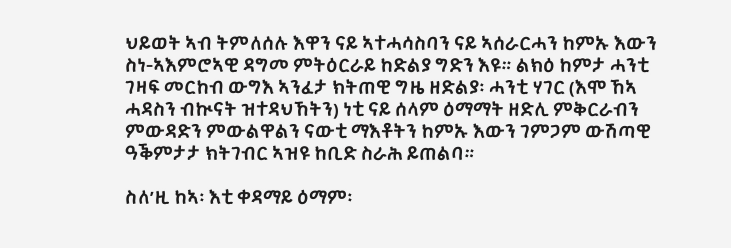ህይወት ኣብ ትምለሰሉ እዋን ናይ ኣተሓሳስባን ናይ ኣሰራርሓን ከምኡ እውን ስነ-ኣእምሮኣዊ ዳግመ ምትዕርራይ ከድልያ ግድን እዩ። ልክዕ ከምታ ሓንቲ ገዛፍ መርከብ ውግእ ኣንፈታ ክትጠዊ ግዜ ዘድልያ፡ ሓንቲ ሃገር (እሞ ኸኣ ሓዳስን ብኲናት ዝተዳህኸትን) ነቲ ናይ ሰላም ዕማማት ዘድሊ ምቅርራብን ምውዳድን ምውልዋልን ናውቲ ማእቶትን ከምኡ እውን ገምጋም ውሽጣዊ ዓቕምታታ ክትገብር ኣዝዩ ከቢድ ስራሕ ይጠልባ።

ስለ’ዚ ከኣ፡ እቲ ቀዳማይ ዕማም፡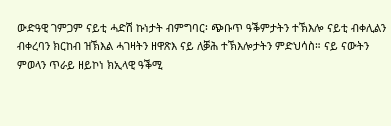ውድዓዊ ገምጋም ናይቲ ሓድሽ ኩነታት ብምግባር፡ ጭቡጥ ዓቕምታትን ተኽእሎ ናይቲ ብቀሊልን ብቀረባን ክርከብ ዝኽእል ሓገዛትን ዘዋጽእ ናይ ለቓሕ ተኽእሎታትን ምድህሳስ። ናይ ናውትን ምወላን ጥራይ ዘይኮነ ክኢላዊ ዓቕሚ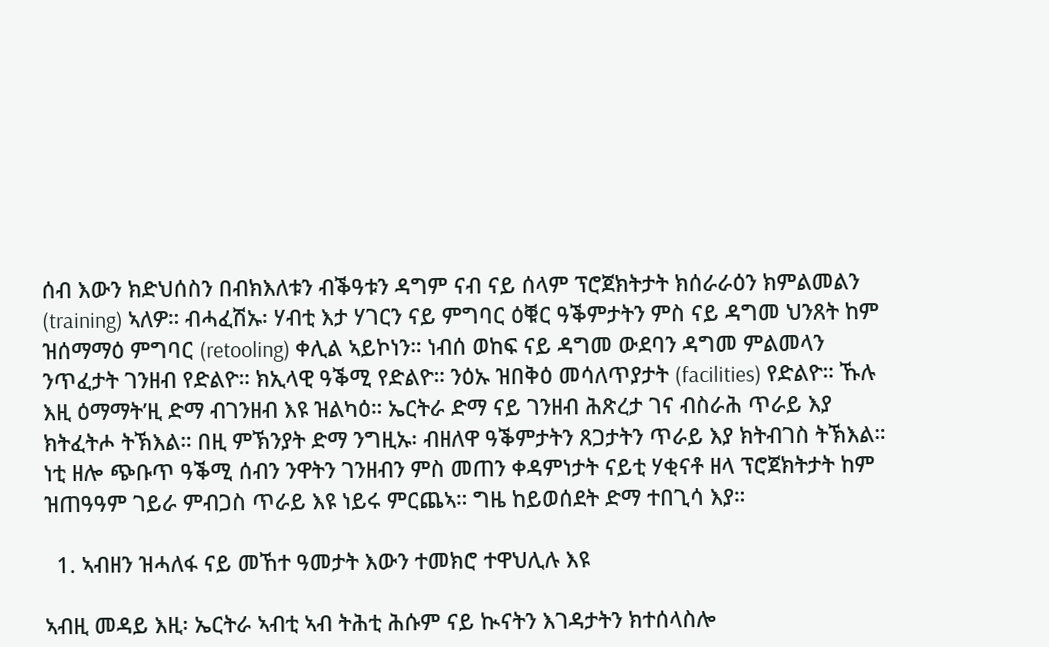ሰብ እውን ክድህሰስን በብክእለቱን ብቕዓቱን ዳግም ናብ ናይ ሰላም ፕሮጀክትታት ክሰራራዕን ክምልመልን (training) ኣለዎ። ብሓፈሽኡ፡ ሃብቲ እታ ሃገርን ናይ ምግባር ዕቑር ዓቕምታትን ምስ ናይ ዳግመ ህንጸት ከም ዝሰማማዕ ምግባር (retooling) ቀሊል ኣይኮነን። ነብሰ ወከፍ ናይ ዳግመ ውደባን ዳግመ ምልመላን ንጥፈታት ገንዘብ የድልዮ። ክኢላዊ ዓቕሚ የድልዮ። ንዕኡ ዝበቅዕ መሳለጥያታት (facilities) የድልዮ። ኹሉ እዚ ዕማማት’ዚ ድማ ብገንዘብ እዩ ዝልካዕ። ኤርትራ ድማ ናይ ገንዘብ ሕጽረታ ገና ብስራሕ ጥራይ እያ ክትፈትሖ ትኽእል። በዚ ምኽንያት ድማ ንግዚኡ፡ ብዘለዋ ዓቕምታትን ጸጋታትን ጥራይ እያ ክትብገስ ትኽእል። ነቲ ዘሎ ጭቡጥ ዓቕሚ ሰብን ንዋትን ገንዘብን ምስ መጠን ቀዳምነታት ናይቲ ሃቂናቶ ዘላ ፕሮጀክትታት ከም ዝጠዓዓም ገይራ ምብጋስ ጥራይ እዩ ነይሩ ምርጨኣ። ግዜ ከይወሰደት ድማ ተበጊሳ እያ።

  1. ኣብዘን ዝሓለፋ ናይ መኸተ ዓመታት እውን ተመክሮ ተዋህሊሉ እዩ

ኣብዚ መዳይ እዚ፡ ኤርትራ ኣብቲ ኣብ ትሕቲ ሕሱም ናይ ኲናትን እገዳታትን ክተሰላስሎ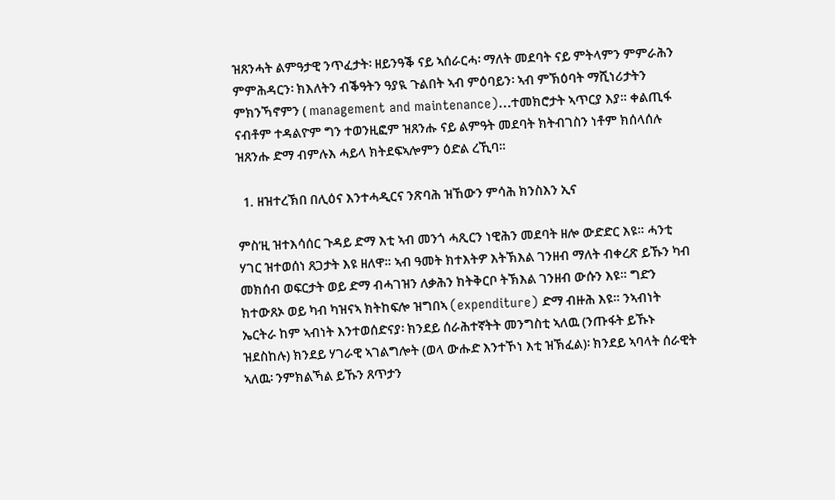ዝጸንሓት ልምዓታዊ ንጥፈታት፡ ዘይንዓቕ ናይ ኣሰራርሓ፡ ማለት መደባት ናይ ምትላምን ምምራሕን ምምሕዳርን፡ ክእለትን ብቕዓትን ዓያዪ ጉልበት ኣብ ምዕባይን፡ ኣብ ምኽዕባት ማሺነሪታትን ምክንኻኖምን ( management and maintenance)…ተመክሮታት ኣጥርያ እያ። ቀልጢፋ ናብቶም ተዳልዮም ግን ተወንዚፎም ዝጸንሑ ናይ ልምዓት መደባት ክትብገስን ነቶም ክሰላሰሉ ዝጸንሑ ድማ ብምሉእ ሓይላ ክትደፍኣሎምን ዕድል ረኺባ።

  1. ዘዝተረኽበ በሊዕና እንተሓዲርና ንጽባሕ ዝኸውን ምሳሕ ክንስእን ኢና

ምስ’ዚ ዝተእሳሰር ጉዳይ ድማ እቲ ኣብ መንጎ ሓጺርን ነዊሕን መደባት ዘሎ ውድድር እዩ። ሓንቲ ሃገር ዝተወሰነ ጸጋታት እዩ ዘለዋ። ኣብ ዓመት ክተእትዎ እትኽእል ገንዘብ ማለት ብቀረጽ ይኹን ካብ መክሰብ ወፍርታት ወይ ድማ ብሓገዝን ለቃሕን ክትቅርቦ ትኽእል ገንዘብ ውሱን እዩ። ግድን ክተውጸኦ ወይ ካብ ካዝናኣ ክትከፍሎ ዝግበኣ (expenditure) ድማ ብዙሕ እዩ። ንኣብነት ኤርትራ ከም ኣብነት እንተወሰድናያ፡ ክንደይ ሰራሕተኛትት መንግስቲ ኣለዉ (ንጡፋት ይኹኑ ዝደስከሉ) ክንደይ ሃገራዊ ኣገልግሎት (ወላ ውሑድ እንተኾነ እቲ ዝኽፈል)፡ ክንደይ ኣባላት ሰራዊት ኣለዉ፡ ንምክልኻል ይኹን ጸጥታን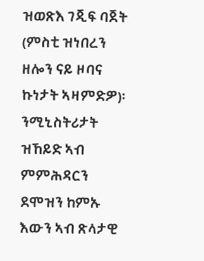ዝወጽእ ገጂፍ ባጀት (ምስቲ ዝነበረን ዘሎን ናይ ዞባና ኩነታት ኣዛምድዎ)፡ ንሚኒስትሪታት ዝኸይድ ኣብ ምምሕዳርን ደሞዝን ከምኡ እውን ኣብ ጽላታዊ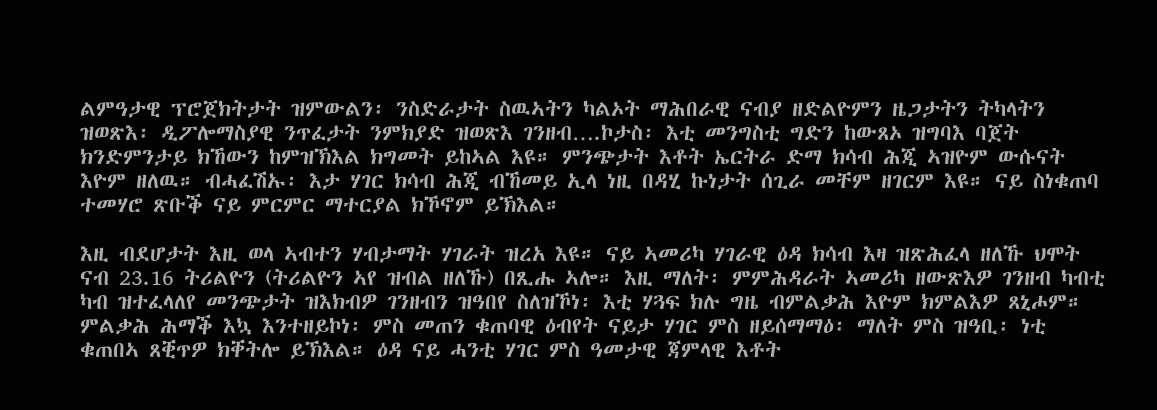ልምዓታዊ ፕሮጀክትታት ዝምውልን፡ ንስድራታት ስዉኣትን ካልኦት ማሕበራዊ ናብያ ዘድልዮምን ዜጋታትን ትካላትን ዝወጽእ፡ ዲፖሎማስያዊ ንጥፈታት ንምክያድ ዝወጽእ ገንዘብ….ኮታስ፡ እቲ መንግስቲ ግድን ከውጸኦ ዝግባእ ባጀት ክንድምንታይ ክኸውን ከምዝኽእል ክግመት ይከኣል እዩ። ምንጭታት እቶት ኤርትራ ድማ ክሳብ ሕጂ ኣዝዮም ውሱናት እዮም ዘለዉ። ብሓፈሽኡ፡ እታ ሃገር ክሳብ ሕጂ ብኸመይ ኢላ ነዚ በዳሂ ኩነታት ሰጊራ መቸም ዘገርም እዩ። ናይ ስነቁጠባ ተመሃሮ ጽቡቕ ናይ ምርምር ማተርያል ክኾኖም ይኽእል።

እዚ ብደሆታት እዚ ወላ ኣብተን ሃብታማት ሃገራት ዝረአ እዩ። ናይ ኣመሪካ ሃገራዊ ዕዳ ክሳብ እዛ ዝጽሕፈላ ዘለኹ ህሞት ናብ 23.16 ትሪልዮን (ትሪልዮን ኣየ ዝብል ዘለኹ) በጺሑ ኣሎ። እዚ ማለት፡ ምምሕዳራት ኣመሪካ ዘውጽእዎ ገንዘብ ካብቲ ካብ ዝተፈላለየ መንጭታት ዝእክብዎ ገንዘብን ዝዓበየ ስለዝኾነ፡ እቲ ሃጓፍ ክሉ ግዜ ብምልቃሕ እዮም ክምልእዎ ጸኒሖም። ምልቃሕ ሕማቕ እኳ እንተዘይኮነ፡ ምስ መጠን ቁጠባዊ ዕብየት ናይታ ሃገር ምስ ዘይሰማማዕ፡ ማለት ምስ ዝዓቢ፡ ነቲ ቁጠበኣ ጸቒጥዎ ክቐትሎ ይኽእል። ዕዳ ናይ ሓንቲ ሃገር ምስ ዓመታዊ ጃምላዊ እቶት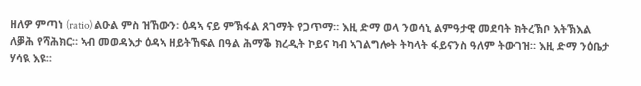ዘለዎ ምጣነ (ratio) ልዑል ምስ ዝኸውን፡ ዕዳኣ ናይ ምኽፋል ጸገማት የጋጥማ። እዚ ድማ ወላ ንወሳኒ ልምዓታዊ መደባት ክትረኽቦ እትኽእል ለቓሕ የሻሕክር። ኣብ መወዳእታ ዕዳኣ ዘይትኸፍል በዓል ሕማቕ ክረዲት ኮይና ካብ ኣገልግሎት ትካላት ፋይናንስ ዓለም ትውገዝ። እዚ ድማ ንዕቤታ ሃሳዪ እዩ።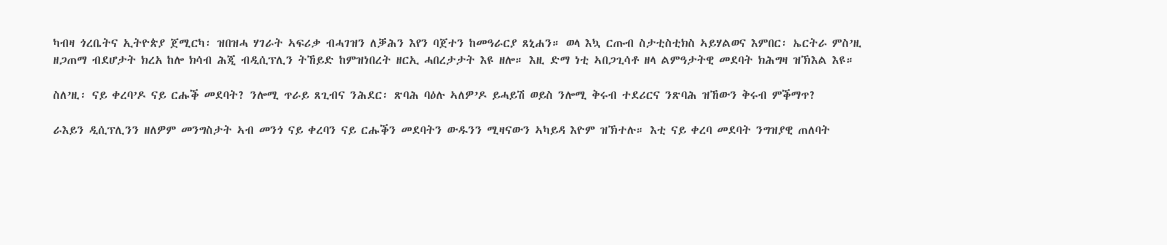ካብዛ ጎረቤትና ኢትዮጵያ ጀሚርካ፡ ዝበዝሓ ሃገራት ኣፍሪቃ ብሓገዝን ለቓሕን እየን ባጀተን ከመዓራርያ ጸኒሐን። ወላ እኳ ርጡብ ስታቲስቲክስ ኣይሃልወና እምበር፡ ኤርትራ ምስ’ዚ ዘጋጠማ ብደሆታት ክረአ ከሎ ክሳብ ሕጂ ብዲሲፕሊን ትኸይድ ከምዝነበረት ዘርኢ ሓበረታታት እዩ ዘሎ። እዚ ድማ ነቲ ኣበጋጊሳቶ ዘላ ልምዓታትዊ መደባት ክሕግዛ ዝኽእል እዩ።

ስለ’ዚ፡ ናይ ቀረባ’ዶ ናይ ርሑቕ መደባት? ንሎሚ ጥራይ ጸጊብና ንሕደር፡ ጽባሕ ባዕሉ ኣለዎ’ዶ ይሓይሽ ወይስ ንሎሚ ቅሩብ ተደሪርና ንጽባሕ ዝኸውን ቅሩብ ምቕማጥ?

ራእይን ዲሲፕሊንን ዘለዎም መንግስታት ኣብ መንጎ ናይ ቀረባን ናይ ርሑቕን መደባትን ውዱንን ሚዛናውን ኣካይዳ እዮም ዝኽተሉ። እቲ ናይ ቀረባ መደባት ንግዝያዊ ጠለባት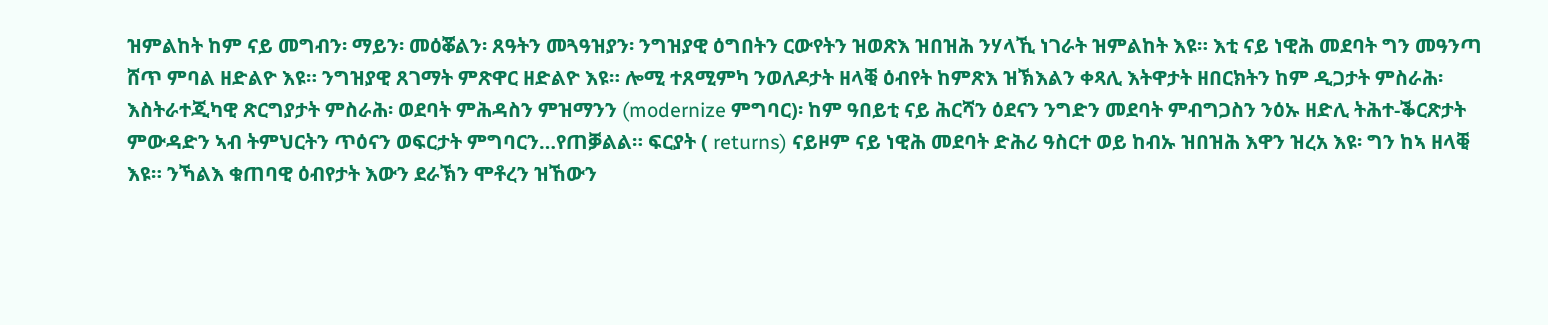ዝምልከት ከም ናይ መግብን፡ ማይን፡ መዕቖልን፡ ጸዓትን መጓዓዝያን፡ ንግዝያዊ ዕግበትን ርውየትን ዝወጽእ ዝበዝሕ ንሃላኺ ነገራት ዝምልከት እዩ። እቲ ናይ ነዊሕ መደባት ግን መዓንጣ ሸጥ ምባል ዘድልዮ እዩ። ንግዝያዊ ጸገማት ምጽዋር ዘድልዮ እዩ። ሎሚ ተጸሚምካ ንወለዶታት ዘላቒ ዕብየት ከምጽእ ዝኽእልን ቀጻሊ እትዋታት ዘበርክትን ከም ዲጋታት ምስራሕ፡ እስትራተጂካዊ ጽርግያታት ምስራሕ፡ ወደባት ምሕዳስን ምዝማንን (modernize ምግባር)፡ ከም ዓበይቲ ናይ ሕርሻን ዕደናን ንግድን መደባት ምብግጋስን ንዕኡ ዘድሊ ትሕተ-ቕርጽታት ምውዳድን ኣብ ትምህርትን ጥዕናን ወፍርታት ምግባርን…የጠቓልል። ፍርያት ( returns) ናይዞም ናይ ነዊሕ መደባት ድሕሪ ዓስርተ ወይ ከብኡ ዝበዝሕ እዋን ዝረአ እዩ፡ ግን ከኣ ዘላቒ እዩ። ንኻልእ ቁጠባዊ ዕብየታት እውን ደራኽን ሞቶረን ዝኸውን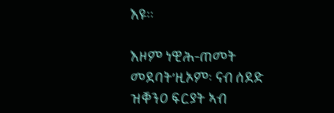እዩ።

እዞም ነዊሕ-ጠመት መደባት’ዚኦም፡ ናብ ሰደድ ዝቐንዐ ፍርያት ኣብ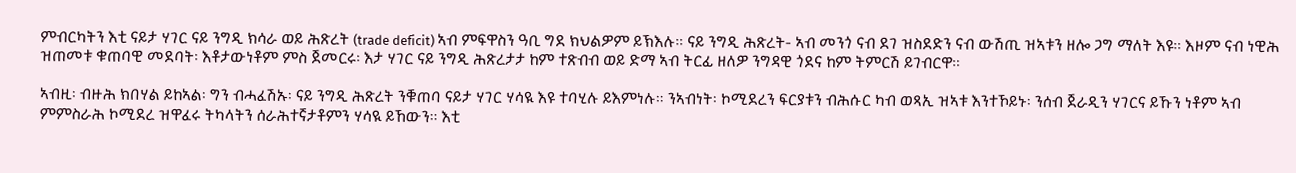ምብርካትን እቲ ናይታ ሃገር ናይ ንግዲ ክሳራ ወይ ሕጽረት (trade deficit) ኣብ ምፍዋስን ዓቢ ግደ ክህልዎም ይኽእሉ። ናይ ንግዲ ሕጽረት- ኣብ መንጎ ናብ ደገ ዝስደድን ናብ ውሽጢ ዝኣቱን ዘሎ ጋግ ማለት እዩ። እዞም ናብ ነዊሕ ዝጠመቱ ቁጠባዊ መደባት፡ እቶታውነቶም ምስ ጀመርሩ፡ እታ ሃገር ናይ ንግዲ ሕጽረታታ ከም ተጽብብ ወይ ድማ ኣብ ትርፊ ዘለዎ ንግዳዊ ጎደና ከም ትምርሽ ይገብርዋ።

ኣብዚ፡ ብዙሕ ክበሃል ይከኣል፡ ግን ብሓፈሽኡ፡ ናይ ንግዲ ሕጽረት ንቑጠባ ናይታ ሃገር ሃሳዪ እዩ ተባሂሉ ይእምነሉ። ንኣብነት፡ ኮሚደረን ፍርያቱን ብሕሱር ካብ ወጻኢ ዝኣቱ እንተኾይኑ፡ ንሰብ ጀራዲን ሃገርና ይኹን ነቶም ኣብ ምምስራሕ ኮሚደረ ዝዋፈሩ ትካላትን ሰራሕተኛታቶምን ሃሳዪ ይኸውን። እቲ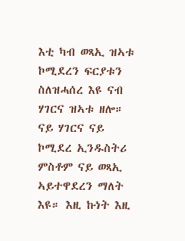እቲ ካብ ወጻኢ ዝኣቱ ኮሚደረን ፍርያቱን ስለዝሓሰረ እዩ ናብ ሃገርና ዝኣቱ ዘሎ። ናይ ሃገርና ናይ ኮሚደረ ኢንዱስትሪ ምስቶም ናይ ወጻኢ ኣይተዋደረን ማለት እዩ። እዚ ኩነት እዚ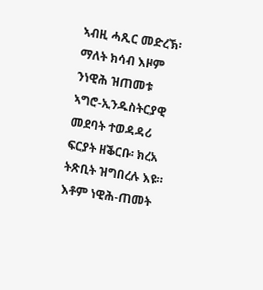ኣብዚ ሓጺር መድረኽ፡ ማለት ክሳብ እዞም ንነዊሕ ዝጠመቱ ኣግሮ-ኢንዱስትርያዊ መደባት ተወዳዳሪ ፍርያት ዘቕርቡ፡ ክረአ ትጽቢት ዝግበረሉ እዩ። እቶም ነዊሕ-ጠመት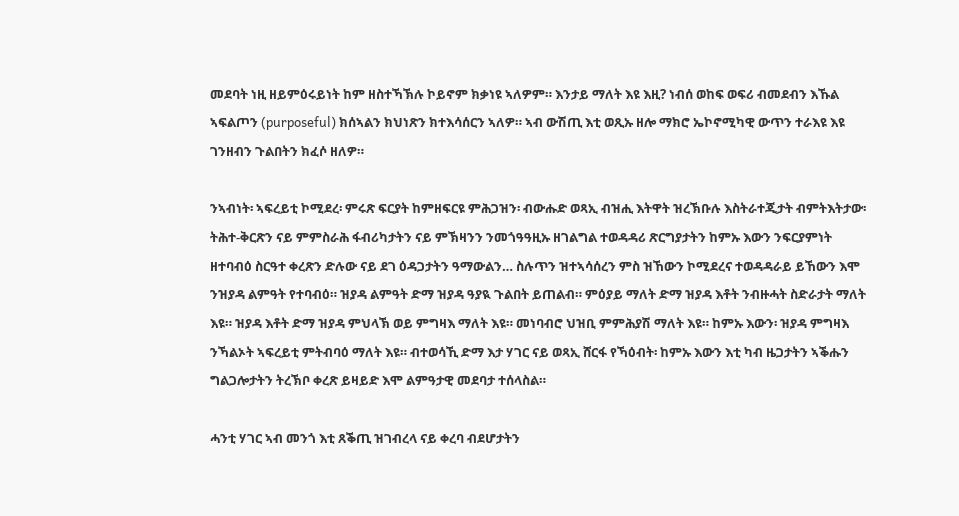መደባት ነዚ ዘይምዕሩይነት ከም ዘስተኻኽሉ ኮይኖም ክቃነዩ ኣለዎም። እንታይ ማለት እዩ እዚ? ነብሰ ወከፍ ወፍሪ ብመደብን እኹል ኣፍልጦን (purposeful) ክሰኣልን ክህነጽን ክተእሳሰርን ኣለዎ። ኣብ ውሽጢ እቲ ወጺኡ ዘሎ ማክሮ ኤኮኖሚካዊ ውጥን ተራእዩ እዩ ገንዘብን ጉልበትን ክፈሶ ዘለዎ።

ንኣብነት፡ ኣፍረይቲ ኮሚደረ፡ ምሩጽ ፍርያት ከምዘፍርዩ ምሕጋዝን፡ ብውሑድ ወጻኢ ብዝሒ እትዋት ዝረኽቡሉ እስትራተጂታት ብምትእትታው፡ ትሕተ-ቅርጽን ናይ ምምስራሕ ፋብሪካታትን ናይ ምኽዛንን ንመጎዓዓዚኡ ዘገልግል ተወዳዳሪ ጽርግያታትን ከምኡ እውን ንፍርያምነት ዘተባብዕ ስርዓተ ቀረጽን ድሉው ናይ ደገ ዕዳጋታትን ዓማውልን… ስሉጥን ዝተኣሳሰረን ምስ ዝኸውን ኮሚደረና ተወዳዳራይ ይኸውን እሞ ንዝያዳ ልምዓት የተባብዕ። ዝያዳ ልምዓት ድማ ዝያዳ ዓያዪ ጉልበት ይጠልብ። ምዕያይ ማለት ድማ ዝያዳ እቶት ንብዙሓት ስድራታት ማለት እዩ። ዝያዳ እቶት ድማ ዝያዳ ምህላኽ ወይ ምግዛእ ማለት እዩ። መነባብሮ ህዝቢ ምምሕያሽ ማለት እዩ። ከምኡ እውን፡ ዝያዳ ምግዛእ ንኻልኦት ኣፍረይቲ ምትብባዕ ማለት እዩ። ብተወሳኺ ድማ እታ ሃገር ናይ ወጻኢ ሸርፋ የኻዕብት፡ ከምኡ እውን እቲ ካብ ዜጋታትን ኣቕሑን ግልጋሎታትን ትረኽቦ ቀረጽ ይዛይድ እሞ ልምዓታዊ መደባታ ተሰላስል።

ሓንቲ ሃገር ኣብ መንጎ እቲ ጸቕጢ ዝገብረላ ናይ ቀረባ ብደሆታትን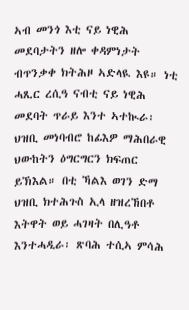ኣብ መንጎ እቲ ናይ ነዊሕ መደባታትን ዘሎ ቀዳምነታት ብጥንቃቀ ክትሕዞ ኣድላዪ እዩ። ነቲ ሓጺር ረሲዓ ናብቲ ናይ ነዊሕ መደባት ጥራይ እንተ ኣተኲራ፡ ህዝቢ መነባብሮ ከፊእዎ ማሕበራዊ ህውከትን ዕግርግርን ክፍጠር ይኽእል። በቲ ኻልእ ወገን ድማ ህዝቢ ክተሕጉስ ኢላ ዘዝረኸበቶ እትዋት ወይ ሓገዛት በሊዓቶ እንተሓዲራ፡ ጽባሕ ተሲኣ ምሳሕ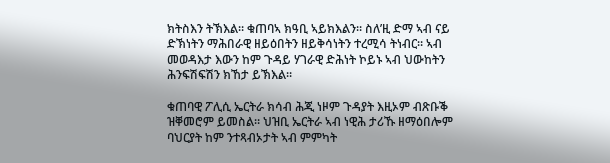ክትስእን ትኽእል። ቁጠባኣ ክዓቢ ኣይክእልን። ስለ’ዚ ድማ ኣብ ናይ ድኽነትን ማሕበራዊ ዘይዕበትን ዘይቅሳነትን ተረሚሳ ትነብር። ኣብ መወዳእታ እውን ከም ጉዳይ ሃገራዊ ድሕነት ኮይኑ ኣብ ህውከትን ሕንፍሽፍሽን ክኸታ ይኽእል።

ቁጠባዊ ፖሊሲ ኤርትራ ክሳብ ሕጂ ነዞም ጉዳያት እዚኦም ብጽቡቕ ዝቐመሮም ይመስል። ህዝቢ ኤርትራ ኣብ ነዊሕ ታሪኹ ዘማዕበሎም ባህርያት ከም ንተጻብኦታት ኣብ ምምካት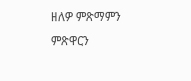ዘለዎ ምጽማምን ምጽዋርን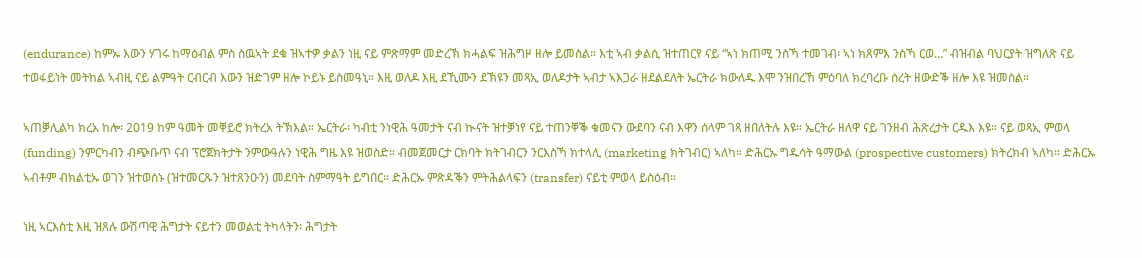(endurance) ከምኡ እውን ሃገሩ ከማዕብል ምስ ስዉኣት ደቁ ዝኣተዎ ቃልን ነዚ ናይ ምጽማም መድረኽ ክሓልፍ ዝሕግዞ ዘሎ ይመስል። እቲ ኣብ ቃልሲ ዝተጠርየ ናይ “ኣነ ክጠሚ ንስኻ ተመገብ፡ ኣነ ክጸምእ ንስኻ ርወ…” ብዝብል ባህርያት ዝግለጽ ናይ ተወፋይነት መትከል ኣብዚ ናይ ልምዓት ርብርብ እውን ዝድገም ዘሎ ኮይኑ ይስመዓኒ። እዚ ወለዶ እዚ ደኺሙን ደኽዩን መጻኢ ወለዶታት ኣብታ ኣእጋራ ዘደልደለት ኤርትራ ክውለዱ እሞ ንዝበረኸ ምዕባለ ክረባረቡ ሰረት ዘውድቕ ዘሎ እዩ ዝመስል።

ኣጠቓሊልካ ክረአ ከሎ፡ 2019 ከም ዓመት መቐይሮ ክትረአ ትኽእል። ኤርትራ፡ ካብቲ ንነዊሕ ዓመታት ናብ ኲናት ዝተቓነየ ናይ ተጠንቐቕ ቁመናን ውደባን ናብ እዋን ሰላም ገጻ ዘበለትሉ እዩ። ኤርትራ ዘለዋ ናይ ገንዘብ ሕጽረታት ርዱእ እዩ። ናይ ወጻኢ ምወላ (funding) ንምርካብን ብጭቡጥ ናብ ፕሮጀክትታት ንምውዓሉን ነዊሕ ግዜ እዩ ዝወስድ። ብመጀመርታ ርክባት ክትገብርን ንርእስኻ ክተላሊ (marketing ክትገብር) ኣለካ። ድሕርኡ ግዱሳት ዓማውል (prospective customers) ክትረክብ ኣለካ። ድሕርኡ ኣብቶም ብክልቲኡ ወገን ዝተወሰኑ (ዝተመርጹን ዝተጸንዑን) መደባት ስምማዓት ይግበር። ድሕርኡ ምጽዳቕን ምትሕልላፍን (transfer) ናይቲ ምወላ ይስዕብ።

ነዚ ኣርእስቲ እዚ ዝጸሉ ውሽጣዊ ሕግታት ናይተን መወልቲ ትካላትን፡ ሕግታት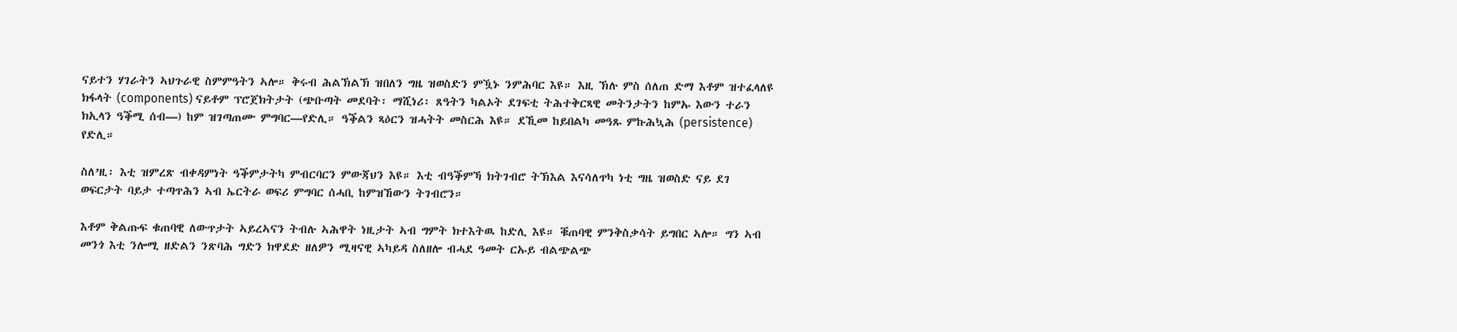ናይተን ሃገራትን ኣህጉራዊ ስምምዓትን ኣሎ። ቅሩብ ሕልኽልኽ ዝበለን ግዜ ዝወስድን ምዃኑ ንምሕባር እዩ። እዚ ኽሉ ምስ ሰለጠ ድማ እቶም ዝተፈላለዩ ክፋላት (components) ናይቶም ፕሮጀክትታት (ጭቡጣት መደባት፡ ማሺነሪ፡ ጸዓትን ካልኦት ደገፍቲ ትሕተቅርጻዊ መትንታትን ከምኡ እውን ተራን ክኢላን ዓቕሚ ሰብ—) ከም ዝገጣጠሙ ምግባር—የድሊ። ዓቕልን ጻዕርን ዝሓትት መስርሕ እዩ። ደኺመ ከይበልካ መዓጹ ምኩሕኳሕ (persistence) የድሊ።

ስለ’ዚ፡ እቲ ዝምረጽ ብቀዳምነት ዓቕምታትካ ምብርባርን ምውጃህን እዩ። እቲ ብዓቕምኻ ክትገብሮ ትኽእል እናሳለጥካ ነቲ ግዜ ዝወስድ ናይ ደገ ወፍርታት ባይታ ተጣጥሕን ኣብ ኤርትራ ወፍሪ ምግባር ሰሓቢ ከምዝኸውን ትገብሮን።

እቶም ቅልጡፍ ቁጠባዊ ለውጥታት ኣይረኣናን ትብሉ ኣሕዋት ነዚታት ኣብ ግምት ክተእትዉ ከድሊ እዩ። ቑጠባዊ ምንቅስቃሳት ይግበር ኣሎ። ግን ኣብ መንጎ እቲ ንሎሚ ዘድልን ንጽባሕ ግድን ክዋደድ ዘለዎን ሚዛናዊ ኣካይዳ ስለዘሎ ብሓደ ዓመት ርኡይ ብልጭልጭ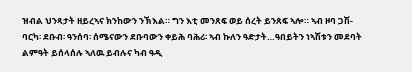ዝብል ህንጻታት ዘይረኣና ክንከውን ንኽእል። ግን እቲ መንጸፍ ወይ ሰረት ይንጸፍ ኣሎ። ኣብ ዞባ ጋሽ-ባርካ፡ ደቡብ፡ ዓንሰባ፡ ሰሜናውን ደቡባውን ቀይሕ ባሕሪ፡ ኣብ ኩለን ዓድታት…ዓበይትን ነኣሽቱን መደባት ልምዓት ይሰላሰሉ ኣለዉ ይብሉና ካብ ዓዲ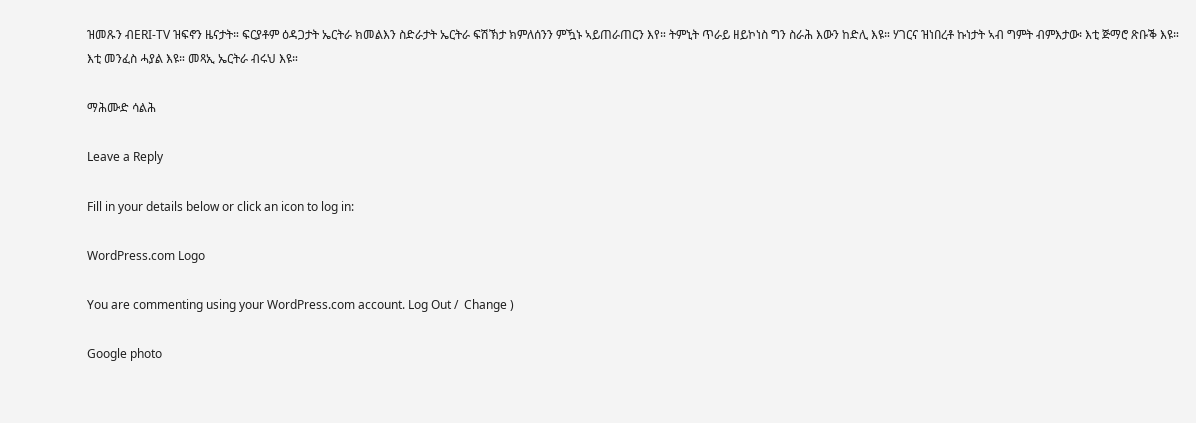ዝመጹን ብERI-TV ዝፍኖን ዜናታት። ፍርያቶም ዕዳጋታት ኤርትራ ክመልእን ስድራታት ኤርትራ ፍሽኽታ ክምለሰንን ምዃኑ ኣይጠራጠርን እየ። ትምኒት ጥራይ ዘይኮነስ ግን ስራሕ እውን ከድሊ እዩ። ሃገርና ዝነበረቶ ኩነታት ኣብ ግምት ብምእታው፡ እቲ ጅማሮ ጽቡቕ እዩ። እቲ መንፈስ ሓያል እዩ። መጻኢ ኤርትራ ብሩህ እዩ።

ማሕሙድ ሳልሕ

Leave a Reply

Fill in your details below or click an icon to log in:

WordPress.com Logo

You are commenting using your WordPress.com account. Log Out /  Change )

Google photo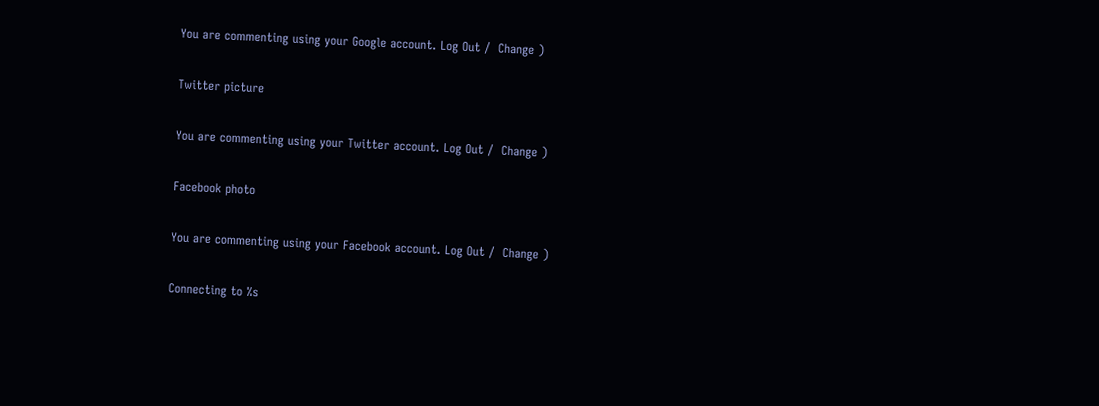You are commenting using your Google account. Log Out /  Change )

Twitter picture

You are commenting using your Twitter account. Log Out /  Change )

Facebook photo

You are commenting using your Facebook account. Log Out /  Change )

Connecting to %s